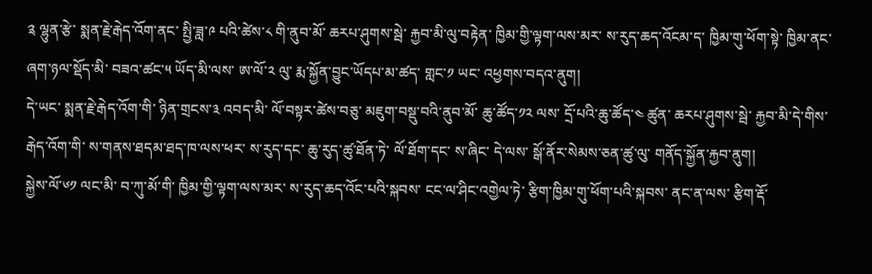༉ ལྷུན་རྩེ་ སྨན་རྗེ་རྒེད་འོག་ནང་ སྤྱི་ཟླ་༩ པའི་ཚེས་༨ གི་ནུབ་མོ་ ཆརཔ་ཤུགས་སྦེ་ རྐྱབ་མི་ལུ་བརྟེན་ ཁྱིམ་གྱི་ལྟག་ལས་མར་ ས་རུད་ཆད་འོངམ་ད་ ཁྱིམ་གུ་ཕོག་སྟེ་ ཁྱིམ་ནང་ ཞག་ཉལ་སྡོད་མི་ བཟའ་ཚང་༥ ཡོད་མི་ལས་ ཨ་ལོ་༢ ལུ་ རྨ་སྐྱོན་བྱུང་ཡོདཔ་མ་ཚད་ གླང་༡ ཡང་ འཕྱགས་བདའ་ནུག།
དེ་ཡང་ སྨན་རྗེ་རྒེད་འོག་གི་ ཉིན་གྲངས་༣ འབད་མི་ ལོ་བསྟར་ཚེས་བཅུ་ མཇུག་བསྡུ་བའི་ནུབ་མོ་ ཆུ་ཚོད་༡༢ ལས་ དྲོ་པའི་ཆུ་ཚོད་༤ ཚུན་ ཆརཔ་ཤུགས་སྦེ་ རྐྱབ་མི་དེ་གིས་ རྒེད་འོག་གི་ ས་གནས་ཐདམ་ཐད་ཁ་ལས་ཕར་ ས་རུད་དང་ ཆུ་རུད་ཚུ་ཐོན་ཏེ་ ལོ་ཐོག་དང་ ས་ཞིང་ དེ་ལས་ སྒོ་ནོར་སེམས་ཅན་ཚུ་ལུ་ གནོད་སྐྱོན་རྐྱབ་ནུག།
སྐྱེས་ལོ་༦༡ ལང་མི་ བ་ཀུ་མོ་གི་ ཁྱིམ་གྱི་ལྟག་ལས་མར་ ས་རུད་ཆད་འོང་པའི་སྐབས་ ངང་ལ་ཤིང་འགྱེལ་ཏེ་ རྩིག་ཁྱིམ་གུ་ཕོག་པའི་སྐབས་ ནང་ན་ལས་ རྩིག་རྡོ་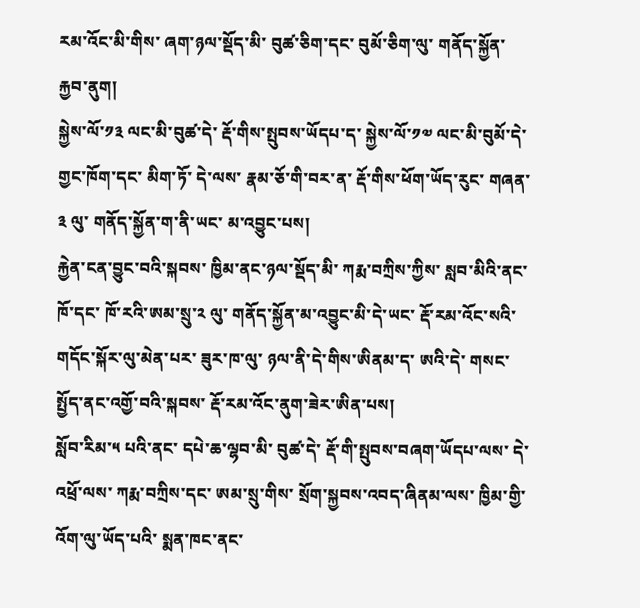རམ་འོང་མི་གིས་ ཞག་ཉལ་སྡོད་མི་ བུཚ་ཅིག་དང་ བུམོ་ཅིག་ལུ་ གནོད་སྐྱོན་རྐྱབ་ནུག།
སྐྱེས་ལོ་༡༣ ལང་མི་བུཚ་དེ་ རྡོ་གིས་སྤུབས་ཡོདཔ་ད་ སྐྱེས་ལོ་༡༧ ལང་མི་བུམོ་དེ་ གྱང་ཁོག་དང་ མིག་ཏོ་ དེ་ལས་ རྣམ་ཅོ་གི་བར་ན་ རྡོ་གིས་ཕོག་ཡོད་རུང་ གཞན་༣ ལུ་ གནོད་སྐྱོན་ག་ནི་ཡང་ མ་འབྱུང་པས།
རྐྱེན་ངན་བྱུང་བའི་སྐབས་ ཁྱིམ་ནང་ཉལ་སྡོད་མི་ ཀརྨ་བཀྲིས་ཀྱིས་ སླབ་མིའི་ནང་ ཁོ་དང་ ཁོ་རའི་ཨམ་སྲུ་༢ ལུ་ གནོད་སྐྱོན་མ་འབྱུང་མི་དེ་ཡང་ རྡོ་རམ་འོང་སའི་ གདོང་སྐོར་ལུ་མེན་པར་ ཟུར་ཁ་ལུ་ ཉལ་ནི་དེ་གིས་ཨིནམ་ད་ ཨའི་དེ་ གསང་སྤྱོད་ནང་འགྱོ་བའི་སྐབས་ རྡོ་རམ་འོང་ནུག་ཟེར་ཨིན་པས།
སློབ་རིམ་༥ པའི་ནང་ དཔེ་ཆ་ལྷབ་མི་ བུཚ་དེ་ རྡོ་གི་སྤུབས་བཞག་ཡོདཔ་ལས་ དེ་འཕྲོ་ལས་ ཀརྨ་བཀྲིས་དང་ ཨམ་སྲུ་གིས་ སྲོག་སྐྱབས་འབད་ཞིནམ་ལས་ ཁྱིམ་གྱི་འོག་ལུ་ཡོད་པའི་ སྨན་ཁང་ནང་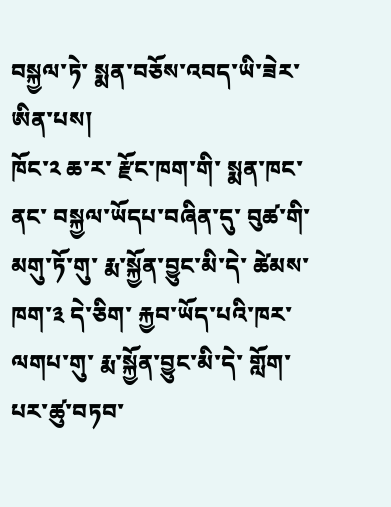བསྐྱལ་ཏེ་ སྨན་བཅོས་འབད་ཡི་ཟེར་ཨིན་པས།
ཁོང་༢ ཆ་ར་ རྫོང་ཁག་གི་ སྨན་ཁང་ནང་ བསྐྱལ་ཡོདཔ་བཞིན་དུ་ བུཚ་གི་མགུ་ཏོ་གུ་ རྨ་སྐྱོན་བྱུང་མི་དེ་ ཚེམས་ཁག་༣ དེ་ཅིག་ རྐྱབ་ཡོད་པའི་ཁར་ ལགཔ་གུ་ རྨ་སྐྱོན་བྱུང་མི་དེ་ གློག་པར་ཚུ་བཏབ་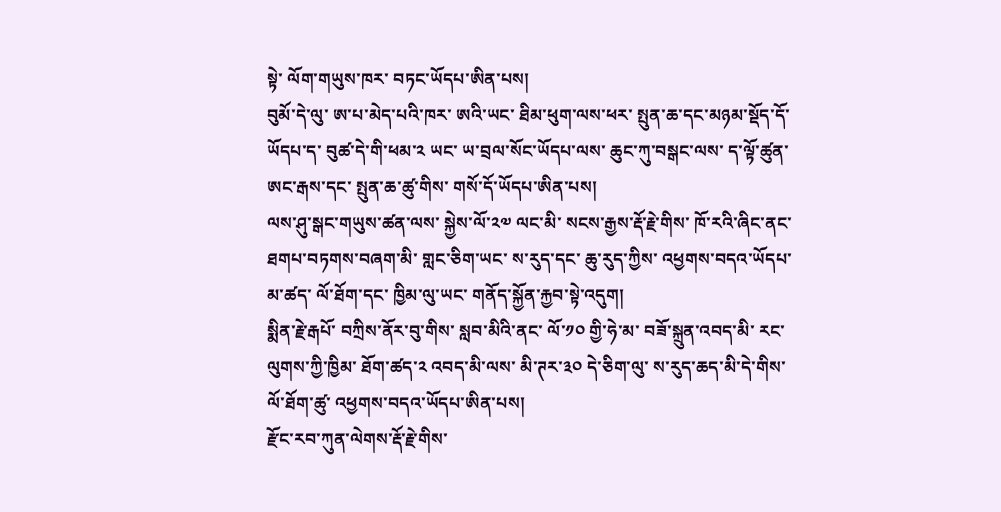སྟེ་ ལོག་གཡུས་ཁར་ བཏང་ཡོདཔ་ཨིན་པས།
བུམོ་དེ་ལུ་ ཨ་པ་མེད་པའི་ཁར་ ཨའི་ཡང་ ཐིམ་ཕུག་ལས་ཕར་ སྤུན་ཆ་དང་མཉམ་སྡོད་དོ་ཡོདཔ་ད་ བུཚ་དེ་གི་ཕམ་༢ ཡང་ ཡ་བྲལ་སོང་ཡོདཔ་ལས་ ཆུང་ཀུ་བསྒང་ལས་ ད་ལྟོ་ཚུན་ ཨང་རྒས་དང་ སྤུན་ཆ་ཚུ་གིས་ གསོ་དོ་ཡོདཔ་ཨིན་པས།
ལས་ཤུ་སྒང་གཡུས་ཚན་ལས་ སྐྱེས་ལོ་༢༧ ལང་མི་ སངས་རྒྱས་རྡོ་རྗེ་གིས་ ཁོ་རའི་ཞིང་ནང་ ཐགཔ་བཏགས་བཞག་མི་ གླང་ཅིག་ཡང་ ས་རུད་དང་ ཆུ་རུད་ཀྱིས་ འཕྱགས་བདའ་ཡོདཔ་མ་ཚད་ ལོ་ཐོག་དང་ ཁྱིམ་ལུ་ཡང་ གནོད་སྐྱོན་རྐྱབ་སྟེ་འདུག།
སྨིན་རྗེ་རྒཔོ་ བཀྲིས་ནོར་བུ་གིས་ སླབ་མིའི་ནང་ ལོ་༡༠ གྱི་ཧེ་མ་ བཟོ་སྐྲུན་འབད་མི་ རང་ལུགས་ཀྱི་ཁྱིམ་ ཐོག་ཚད་༢ འབད་མི་ལས་ མི་ཊར་༣༠ དེ་ཅིག་ལུ་ ས་རུད་ཆད་མི་དེ་གིས་ ལོ་ཐོག་ཚུ་ འཕྱགས་བདའ་ཡོདཔ་ཨིན་པས།
རྫོང་རབ་ཀུན་ལེགས་རྡོ་རྗེ་གིས་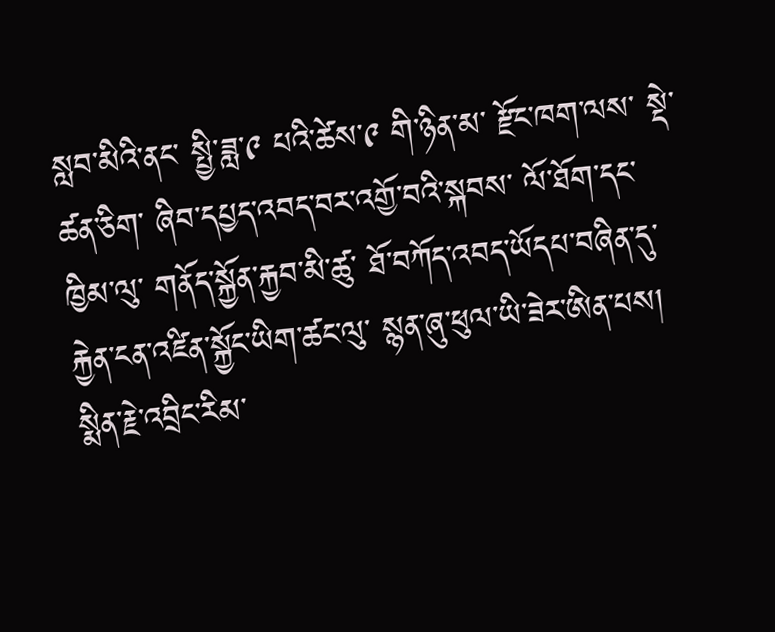སླབ་མིའི་ནང་ སྤྱི་ཟླ་༩ པའི་ཚེས་༩ གི་ཉིན་མ་ རྫོང་ཁག་ལས་ སྡེ་ཚན་ཅིག་ ཞིབ་དཔྱད་འབད་བར་འགྱོ་བའི་སྐབས་ ལོ་ཐོག་དང་ ཁྱིམ་ལུ་ གནོད་སྐྱོན་རྐྱབ་མི་ཚུ་ ཐོ་བཀོད་འབད་ཡོདཔ་བཞིན་དུ་ རྐྱེན་ངན་འཛིན་སྐྱོང་ཡིག་ཚང་ལུ་ སྙན་ཞུ་ཕུལ་ཡི་ཟེར་ཨིན་པས།
སྨིན་རྗེ་འབྲིང་རིམ་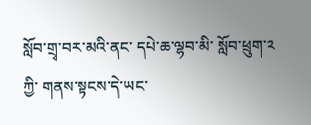སློབ་གྲྭ་བར་མའི་ནང་ དཔེ་ཆ་ལྷབ་མི་ སློབ་ཕྲུག་༢ ཀྱི་ གནས་སྟངས་དེ་ཡང་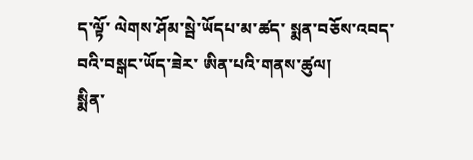ད་ལྟོ་ ལེགས་ཤོམ་སྦེ་ཡོདཔ་མ་ཚད་ སྨན་བཅོས་འབད་བའི་བསྒང་ཡོད་ཟེར་ ཨིན་པའི་གནས་ཚུལ།
སྨིན་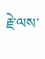རྗེ་ལས་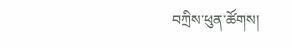བཀྲིས་ཕུན་ཚོགས།